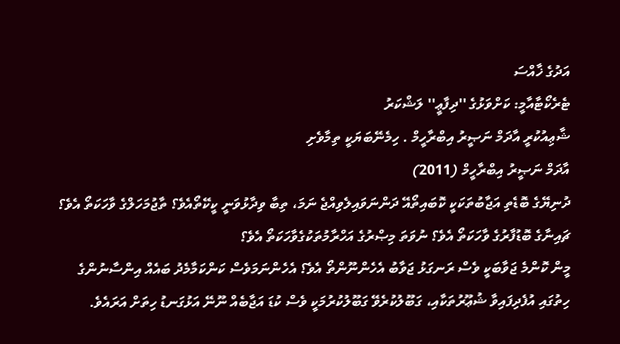އަދުގެ ޚާއްސަ
ޓެރެކޯޓާއާމީ: ކަށްވަޅުގެ ''ދިފާޢީ'' ލަޝްކަރު
ޝާޢިއުކުރީ އާދަމް ނަޞީރު އިބްރާހީމް . ހިމެނޭބަޔަކީ ތިމާވެށި
އާދަމް ނަޞީރު އިބްރާހީމް (2011)
ދުނިޔޭގެ ބޮޑެތި އަޖާބުތަކަކީ ކޮބައިތޯއޭ ދަންނަވައިލެވިއްޖެ ނަމަ، ތިބާ ވިދާޅުވަނީ ކީކޭތޯއެވެ؟ ތާޖުމަހަލްގެ ވާހަކަތޯ އެވެ؟ ޗައިނާގެ ބޮޑުފާރުގެ ވާހަކަތޯ އެވެ؟ ނުވަތަ މިޞްރުގެ އަހްރާމުތަކުގެވާހަކަތޯ އެވެ؟
މީން ކޮންމެ ޖަވާބަކީ ވެސް ރަނގަޅު ޖަވާބު އެހެންނޫންތޯ އެވެ؟ އެހެންނަމަވެސް ކަންކަމާމެދު ބައެއް އިންސާނުންގެ ހިތުގައި އުފެދިފައިވާ ޝުޢޫރުތަކާއި، ގަބޫލުކުރެވޭ ގަބޫލުކުރުމަކީ ވެސް ކުޑަ އަޖާބެއް ނޫނޭ އަޅުގަނޑު ހިތަށް އަރައެވެ.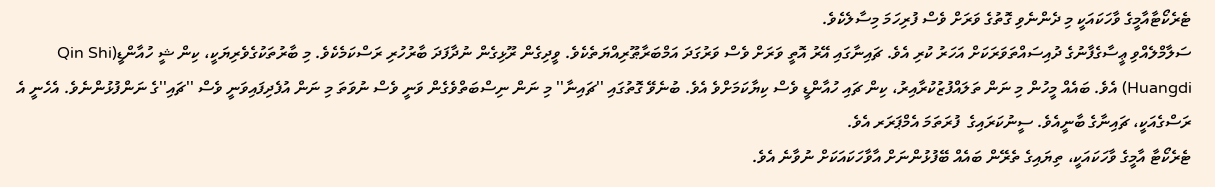ޓެރެކޯޓާއާމީގެ ވާހަކައަކީ މި ދެންނެވި ގޮތުގެ ވަރަށް ވެސް ފުރިހަމަ މިސާލެކެވެ.
ސަލާމްލެއްވި ޢީސާގެފާނުގެ ދުއިސައްތަވަރަކަށް އަހަރު ކުރި އެވެ. ޗައިނާގައި އޭރު އޮތީ ވަރަށް ވެސް ވަރުގަދަ އަމްބަރާޠޫރިއްޔަތެކެވެ. ވީދިގެން ރޫޅިގެން ނުދާފަދަ ބާރުހުރި ރަސްކަމެކެވެ. މި ބާރުތަކުގެވެރިޔަކީ، ކިން ޝީ ހުއާންޑީ(Qin Shi Huangdi) އެވެ. ބައެއް މީހުން މި ނަން ތަލައްފުޒުކުރާއިރު، ކިން ޗައި ހުއާންޑީ ވެސް ކިޔާކަމަށްވެ އެވެ. ބުނެވޭ ގޮތުގައި ''ޗައިނާ'' މި ނަން ނިސްބަތްވެގެން ވަނީ ވެސް ނުވަތަ މި ނަން އުފެދިފައިވަނީ ވެސް ''ޗައި''ގެ ނަންފުޅުންނެވެ. އެހެނީ އެ ރަސްގެއަކީ، ޗައިނާގެ ބާނީއެވެ. ސީނުކަރައިގެ  ފުރަތަމަ އެމްޕަރަރ އެވެ.
ޓެރެކޯޓާ އާމީގެ ވާހަކައަކީ، ތިޔައިގެ ތެރޭން ބައެއް ބޭފުޅުންނަށް އާވާހަކައަކަށް ނުވާނެ އެވެ.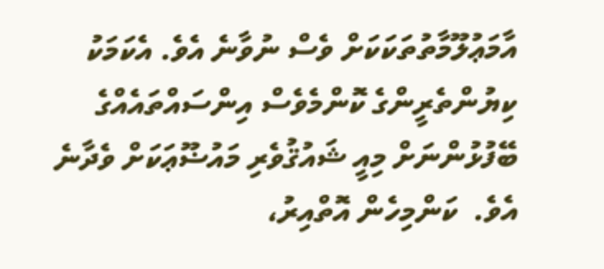އާމަޢުލޫމާތުތަކަކަށް ވެސް ނުވާނެ އެވެ. އެކަމަކު ކިޔުންތެރީންގެ ކޮންމެވެސް އިންސައްތައެއްގެ ބޭފުޅުންނަށް މިއީ ޝައުޤުވެރި މައުޟޫޢަކަށް ވެދާނެ އެވެ.  ކަންމިހެން އޮތްއިރު،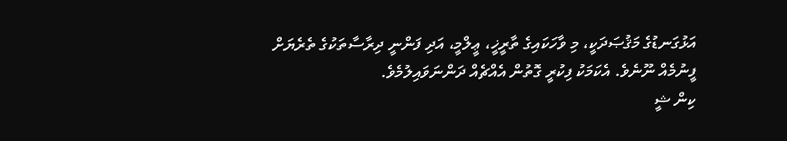އަޅުގަނޑުގެ މަޤުޞަދަކީ، މި ވާހަކައިގެ ތާރީޚީ، ޢީލްމީ، އަދި ފަންނީ ދިރާސާތަކުގެ ތެރެޔަށް ފީނުމެއް ނޫނެވެ. އެކަމަކު ފިކުރީ ގޮތުން އެއްޗެއް ދަންނަވައިލުމެވެ.
ކިން ޝީ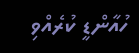ހުއާންޑީ ކުރެއްވި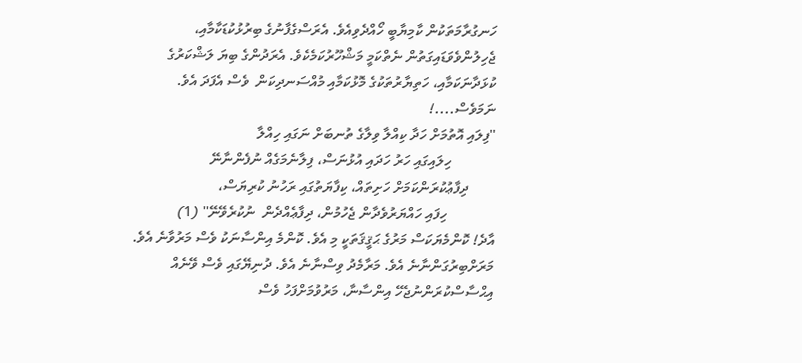ހަނގުރާމަތަކުން ކާމިޔާބީ ހޯއްދެވިއެވެ. އެރަސްގެފާނުގެ ބިރުޅުކުޑަކާމާއި، ޖެހިލުންވެވަޑައިގަތުން ނެތްކަމީ މަޝްހޫރުކަމެކެވެ. އެރަދުންގެ ބިޔަ ލަޝްކަރުގެ ކުޅަދާނަކަމާއި، ހަތިޔާރުތަކުގެ މޮޅުކަމާއި މުއްސަނދިކަން  ވެސް އެފަދަ އެވެ. ނަމަވެސް....!
''ފިލައި އޮތުމަށް ހަދާ ކިއްލާ ވިލާގެ ތުނބަށް ނަގައި ހިއްލާ
            ހިލައިގައި ހަރު ހަދައި އުޅުނަސް، ފިލާނެމަގެއް ނުފެންނާނޭ
       ދިފާޢުކުރަންކަމަށް ހަށިތައް، ކިފާޔަތުގައި ރަހުނު ކުރިޔަސް،
             ހިފައި ހައްޔަރުވެދާން ޖެހުމުން، ދިފާޢެއްދެން  ނުކުރެވޭނޭ'' (1)
އާދެ! ކޮންމެޔަކަސް މަރުގެ ޙަޤީޤަތަކީ މި އެވެ. ކޮންމެ އިންސާނަކު ވެސް މަރުވާނެ އެވެ. މަރަށްބިރުގަންނާނެ އެވެ. މަރާމެދު ވިސްނާނެ އެވެ. ދުނިޔޭގައި ވެސް ވޭނެއް އިޙްސާސްކުރަންނުޖެހޭ އިންސާނާ، މަރުވުމަށްފަހު ވެސް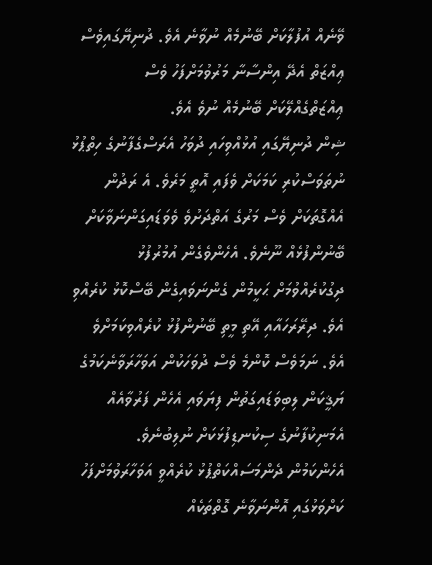ވޭނެއް އުފުލާކަށް ބޭނުމެއް ނުވާނެ އެވެ. ދުނިޔޭގައިވެސް ޢިއްޒަތް އެދޭ އިންސާނާ މަރުވުމަށްފަހު ވެސް ޢިއްޒަތްގެއްލޭކަށް ބޭނުމެއް ނުވެ އެވެ.
ޝިން ދުނިޔޭގައި އުޅުއްވިހައި ދުވަހު އެރަސްގެފާނުގެ ހިތްޕުޅު ނުތަވަސްކުރި ކަމަކަށް ވެފައި އޮތީ މަރެވެ. އެ ރަދުން އެއްގޮތަކަށް ވެސް މަރުގެ އަތްދަށުވެ ވެވަޑައިގަންނަވާކަށް ބޭނުންފުޅެއް ނޫނެވެ. އެހެންވެގެން އުމުރުފުޅު ދިގުކުރެއްވުމަށް ޙަކީމުން ގެންނަވައިގެން ބޭސްކޮޅު ކުރެއްވި އެވެ. ދިރޭރަހައާއި އޭތި މީތި ބޭނުންފުޅު ކުރެއްވިކަމަށްވެ އެވެ. ނަމަވެސް ކޮންމެ ވެސް ދުވަހަކުން އަވަހާރަވާނެކަމުގެ ޔަޤީކަން ލިބިވަޑައިގަތުން ފިޔަވައި އެހެން ފަރުވާއެއް އެމަނިކުފާނުގެ ސިކުނޑިފުޅަކަށް ނުލިބުނެވެ.
އެހެންކަމުން ދެންމަސައްކަތްޕުޅު ކުރެއްވީ އަވަހާރަވުމަށްފަހު ކަށްވަޅުގައި އޮންނަވާނެ ގޮތްތަކެއް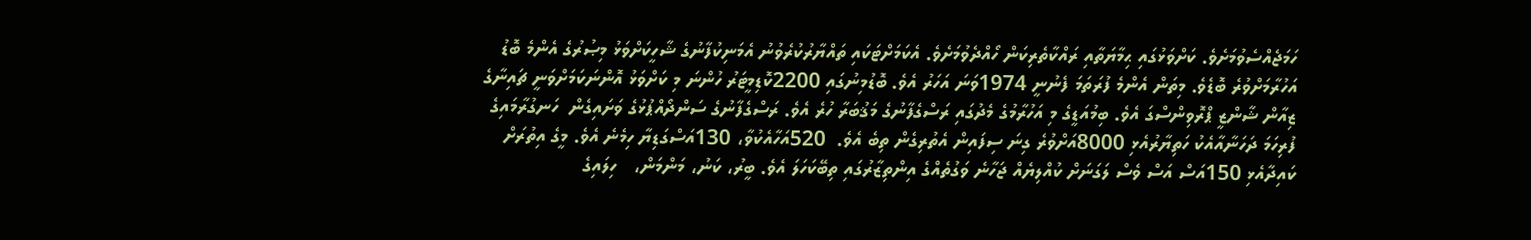ހަމަޖެއްސެވުމަށެވެ. ކަށްވަޅުގައި ޙިމާޔަތާއި ރައްކާތެރިކަން ހޯއްދެވުމަށެވެ. އެކަމަށްޓަކައި ތައްޔާރުކުރެވުނު އެމަނިކުފާނުގެ ޝާހީކަށްވަޅު މިޞުރުގެ އެންމެ ބޮޑު އަހުރާމަށްވުރެ ބޮޑެވެ. މިތަން އެންމެ ފުރަތަމަ ފެނުނީ 1974ވަނަ އަހަރު އެވެ. ބޮޑުމިނުގައި 2200ކޮޑިމީޓަރު ހުންނަ މި ކަށްވަޅު އޮންނަކަމަށްވަނީ ޗައިނާގެ ޒިއާން ޝާންޒީ ޕްރޮވިންސްގަ އެވެ. ބިމުއަޑީގެ މި އަހުރާމުގެ މެދުގައި ރަސްގެފާނުގެ މަޤުބަރާ ހުރެ އެވެ. ރަސްގެފާނުގެ ސަންދޯއްޕުޅުގެ ވަށައިގެން  ހަނގުރާމައިގެ ފުރިހަމަ ދަހަނާއާއެކު ހަތިޔާރުއެޅި 8000އަށްވުރެ ގިނަ ސިފައިން އެތުރިގެން ތިބެ އެވެ.  520އަހާއެކުވާ، 130އަސްގަޑިޔާ ހިމެނެ އެވެ. މީގެ އިތުރަށް ކައިދާއެޅި 150އަސް އަސް ވެސް ލަގަނަށް ކުއްލިޔެއް ޖަހާނެ ވަގުތެއްގެ އިންތިޒާރުގައި ތިބޭކަހަލަ އެވެ. ބީރު، ކަނު، މަންމަން،   ހިލައިގެ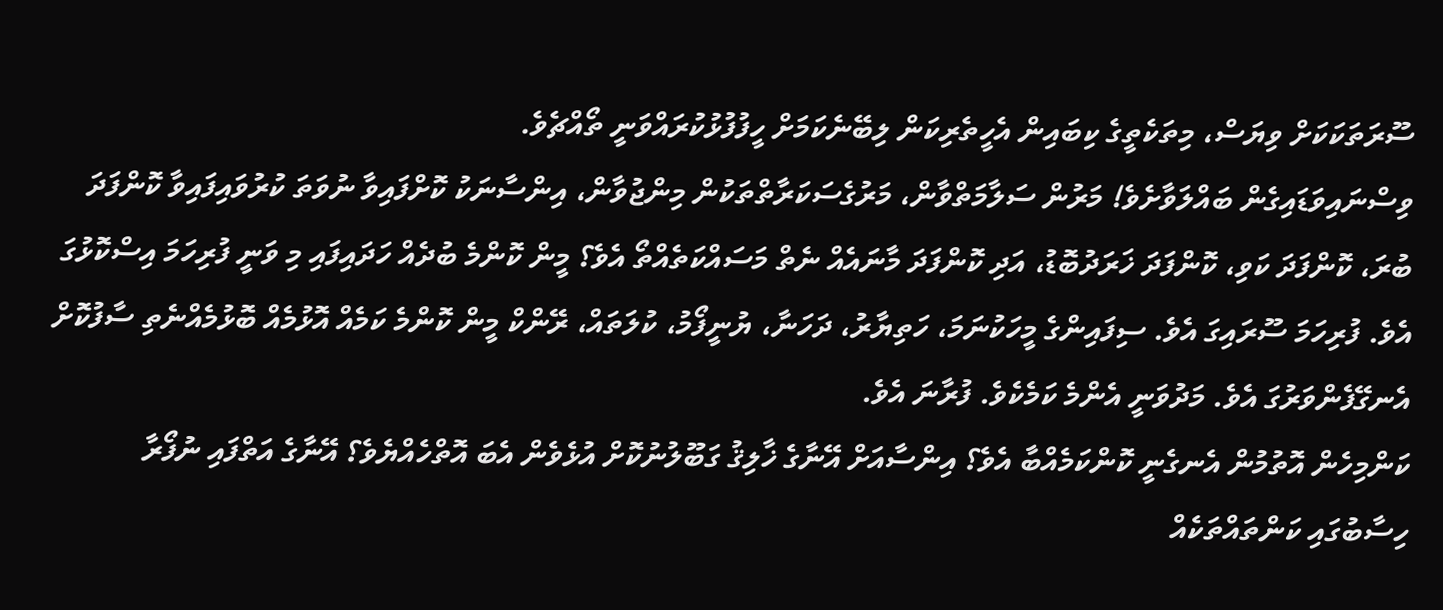ސޫރަތަކަކަށް ވިޔަސް، މިތަކެތީގެ ކިބައިން އެހީތެރިކަން ލިބޭނެކަމަށް ހީފުފުޅުކުރައްވަނީ ތޯއްޗެވެ.
ވިސްނައިވަޑައިގެން ބައްލަވާށެވެ! މަރުން ސަލާމަތްވާން، މަރުގެސަކަރާތްތަކުން މިންޖުވާން، އިންސާނަކު ކޮށްފައިވާ ނުވަތަ ކުރުވައިފައިވާ ކޮންފަދަ ބުރަ، ކޮންފަދަ ކަވި، ކޮންފަދަ ޚަރަދުބޮޑު، އަދި ކޮންފަދަ މާނައެއް ނެތް މަސައްކަތެއްތޯ އެވެ؟ މީން ކޮންމެ ބުދެއް ހަދައިފައި މި ވަނީ ފުރިހަމަ އިސްކޮޅުގަ އެވެ. ފުރިހަމަ ސޫރައިގަ އެވެ. ސިފައިންގެ މީހަކުނަމަ، ހަތިޔާރު، ދަހަނާ، ޔުނީފޯމު، ކުލަތައް، ރޭންކް މީން ކޮންމެ ކަމެއް އޮޅުމެއް ބޮޅުމެއްނެތި ސާފުކޮށް އެނގޭފެންވަރުގަ އެވެ. މަދުވަނީ އެންމެ ކަމެކެވެ. ފުރާނަ އެވެ.
ކަންމިހެން އޮތުމުން އެނގެނީ ކޮންކަމެއްބާ އެވެ؟ އިންސާއަށް އޭނާގެ ޚާލިޤު ގަބޫލުނުކޮށް އުޅެވެން އެބަ އޮތްހެއްޔެވެ؟ އޭނާގެ އަތްފައި ނުފޯރާ ހިސާބުގައި ކަންތައްތަކެއް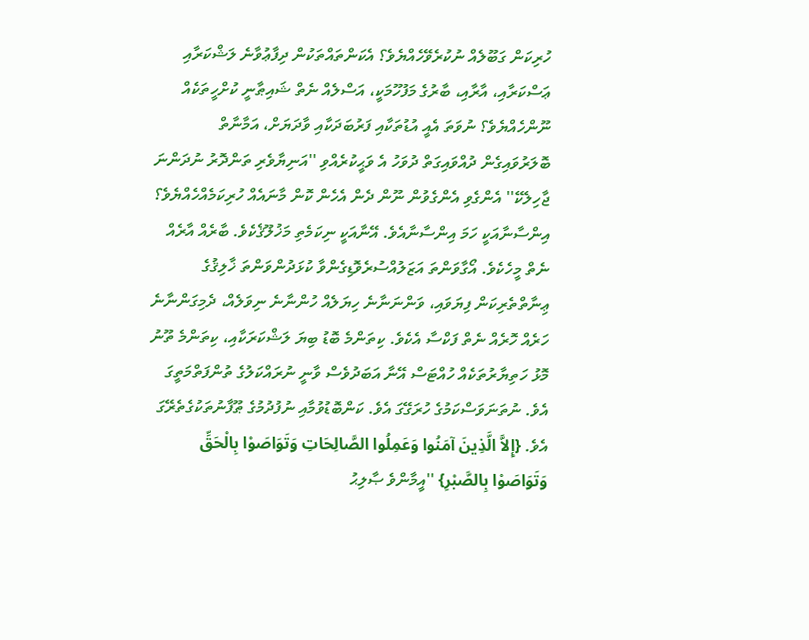ހުރިކަން ގަބޫލެއް ނުކުރެވޭހެއްޔެވެ؟ އެކަންތައްތަކުން ދިފާޢުވާނެ ލަޝްކަރާއި ޢަސްކަރާއި، އާރާއި، ބާރުގެ މަފުހޫމަކީ، އަސްލެއް ނެތް ޝައިޠާނީ ކުށްހީތަކެއް ނޫންހެއްޔެވެ؟ ނުވަތަ އެއީ އުޑުތަކާއި ފަރުބަދަކާއި ވާދަޔަށް، އަމާނާތް ބޮލަރުވައިގެން ދުއްވައިގަތް ދުވަހު އެ ވަޙީކުރެއްވި ''އަނިޔާވެރި ތަންދޮރު ނުދަންނަ ޖާހިލެކޭ'' އެންގެވި އެންގެވުން ނޫން ދެން އެހެން ކޮން މާނައެއް ހުރިކަމެއްހެއްޔެވެ؟
އިންސާނާއަކީ ހަމަ އިންސާނާއެވެ. އޭނާއަކީ ނިކަމެތި މަޚުލޫޤެކެވެ. ބާރެއް އާރެއް ނެތް މީހެކެވެ. އޯގާވަންތަ އަޒަލުއްސުރެވޮޑިގެންވާ ކުޅަދުންވަންތަ ޚާލިޤުގެ ޢިނާތްތެރިކަން ފިޔަވައި، ވަންނަނާނެ ހިޔަލެއް ހުންނާނެ ނިވަލެއް، ދެމިގަންނާނެ ހަރެއް ހޮރެއް ނެތް ފަކްސާ އެކެވެ. ކިތަންމެ ބޮޑު ބިޔަ ލަޝްކަރަކާއި، ކިތަންމެ ތޫނު މޮޅު ހަތިޔާރުތަކެއް ހުއްޓަސް އޭނާ އަބަދުވެސް ވާނީ ނުރައްކަލުގެ ތުންފަތްމަތީގަ އެވެ. ނުތަނަވަސްކަމުގެ ހުރަގޭގަ އެވެ. ކަންބޮޑުވުމާއި ނުފުދުމުގެ ޠޫފާނުތަކުގެތެރޭގަ އެވެ. {إِلاَّ الَّذِينَ آمَنُوا وَعَمِلُوا الصَّالِحَاتِ وَتَوَاصَوْا بِالْحَقِّ وَتَوَاصَوْا بِالصَّبْرِ} ''އީމާންވެ ޞާލިޙު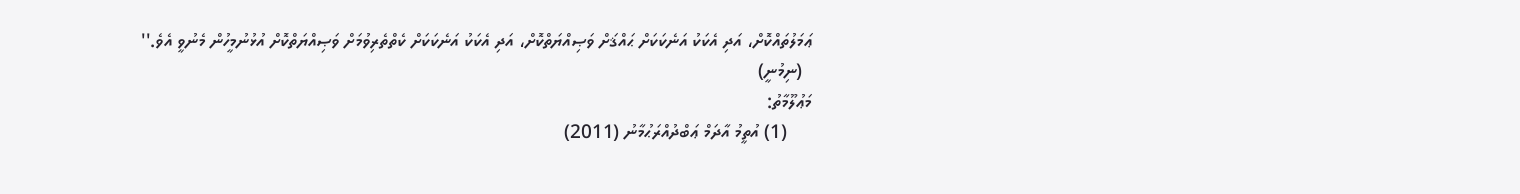ޢަމަލުތައްކޮށް، އަދި އެކަކު އަނެކަކަށް ޙައްޤަށް ވަޞިއްޔަތްކޮށް، އަދި އެކަކު އަނެކަކަށް ކެތްތެރިވުމަށް ވަޞިއްޔަތްކޮށް އުޅުނުމީހުން މެނުވީ އެވެ.''
  (ނިމުނީ)
މަޢުލޫމާތު:
     (1) އުތީމު އާދަމް ޢަބްދުއްރަޙުމާނު (2011)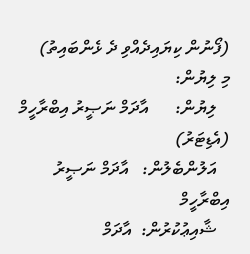(ފޯނުން ކިޔައިދެއްވި ދެ ޅެންބައިތު)
މި ލިޔުން:
   ލިޔުން:      އާދަމް ނަޞީރު އިބްރާހީމް (އެޑިޓަރު)
   އަލުންބެލުން:   އާދަމް ނަޞީރު އިބްރާހީމް
   ޝާއިޢުކުރުން:  އާދަމް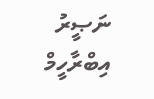ނަޞީރު އިބްރާހީމް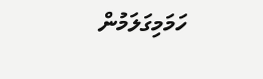ހަމަމިގަލަމުން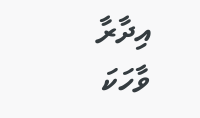އިދާރާ
ވާހަކަ